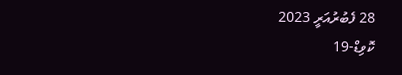28 ފެބުރުއަރީ 2023
ކޮވިޑް-19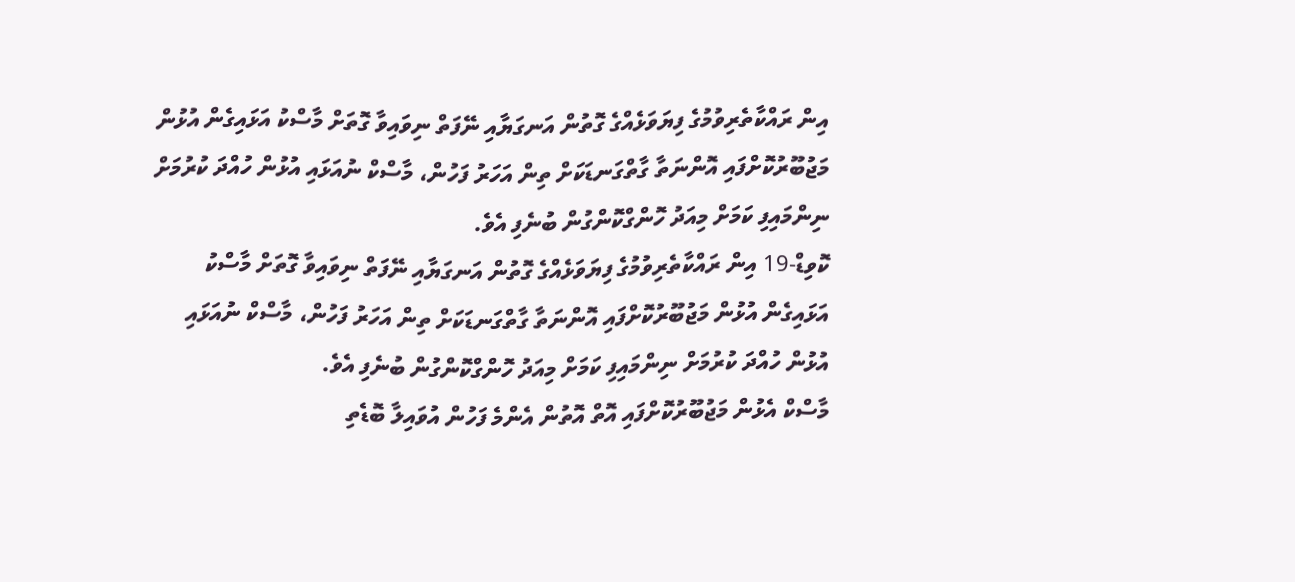އިން ރައްކާތެރިވުމުގެ ފިޔަވަޅެއްގެ ގޮތުން އަނގަޔާއި ނޭފަތް ނިވައިވާ ގޮތަށް މާސްކު އަޅައިގެން އުޅުން މަޖުބޫރުކޮށްފައި އޮންނަތާ ގާތްގަނޑަކަށް ތިން އަހަރު ފަހުން، މާސްކް ނުއަޅައި އުޅުން ހުއްދަ ކުރުމަށް ނިންމައިފި ކަމަށް މިއަދު ހޮންގްކޮންގުން ބުނެފި އެވެ.
ކޮވިޑް-19 އިން ރައްކާތެރިވުމުގެ ފިޔަވަޅެއްގެ ގޮތުން އަނގަޔާއި ނޭފަތް ނިވައިވާ ގޮތަށް މާސްކު އަޅައިގެން އުޅުން މަޖުބޫރުކޮށްފައި އޮންނަތާ ގާތްގަނޑަކަށް ތިން އަހަރު ފަހުން، މާސްކް ނުއަޅައި އުޅުން ހުއްދަ ކުރުމަށް ނިންމައިފި ކަމަށް މިއަދު ހޮންގްކޮންގުން ބުނެފި އެވެ.
މާސްކް އެޅުން މަޖުބޫރުކޮށްފައި އޮތް އޮތުން އެންމެ ފަހުން އުވައިލާ ބޮޑެތި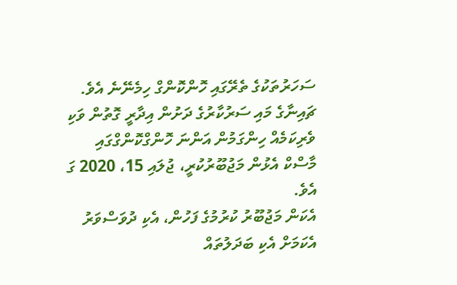ސަހަރުތަކުގެ ތެރޭގައި ހޮންކޮންގް ހިމެނޭނެ އެވެ. ޗައިނާގެ މައި ސަރުކާރުގެ ދަށުން އިދާރީ ގޮތުން ވަކި ވެރިކަމެއް ހިންގަމުން އަންނަ ހޮންގްކޮންގްގައި މާސްކް އެޅުން މަޖުބޫރުކުރީ، ޖުލައި 15، 2020 ގަ އެވެ.
އެކަން މަޖުބޫރު ކުރުމުގެ ފަހުން، އެކި ދުވަސްވަރު އެކަމަށް އެކި ބަދަލުތައް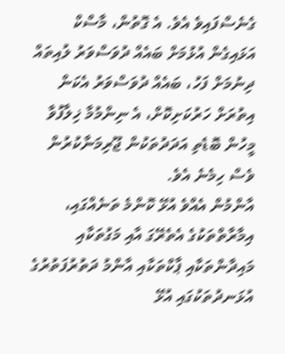ގެނެސްފައިވެ އެވެ. އެ ގޮތުން، މާސްކް އަޅައިގެން އުޅުމަށް ބައެއް ދުވަސްވަރު ލުއިތައް ދިނުމަށް ފަހު، ބައެއް ދުވަސްވަރު އެކަން އިތުރަށް ހަރުކަށިކޮށް، އެ ނިންމުމާ ޚިލާފުވާ މީހުން ބޮޑެތި އަދަދުތަކުން ޖޫރިމަނާކުރުން ވެސް ހިމެނެ އެވެ.
އާންމުން އެއްވެ އުޅޭ ކޮންމެ ތަނެއްގައި، އިމާރާތްތަކުގެ އެތެރޭގަ އާއި މަގުތަކާއި މައިދާންތަކާއި ޕާކްތަކާއި އާންމު ދަތުރުފަތުރުގެ އުޅަނދުތަކުގައި އުޅޭ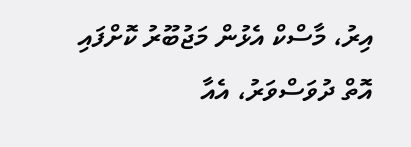އިރު، މާސްކް އެޅުން މަޖުބޫރު ކޮށްފައި އޮތް ދުވަސްވަރު، އެއާ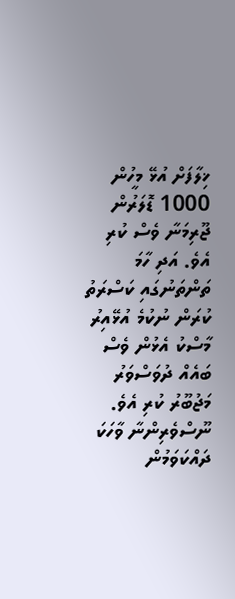ޚިލާފަށް އުޅޭ މީހުން 1000 ޑޮލަރުން ޖޫރިމަނާ ވެސް ކުރި އެވެ. އަދި ހާމަ ތަންތަނުގައި ކަސްރަތު ކުރަން ނުކުމެ އުޅޭއިރު މާސްކު އެޅުން ވެސް ބައެއް ދުވަސްވަރު މަޖުބޫރު ކުރި އެވެ.
ނޫސްވެރިންނާ ވާހަކަ ދައްކަވަމުން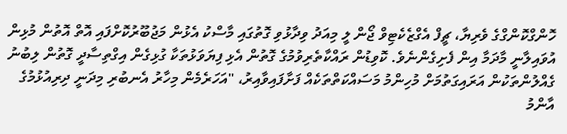ހޮންގްކޮންގްގެ ވެރިޔާ، ޗީފް އެގްޒެކެޓިވް ޖޯން ލީ މިއަދު ވިދާޅުވި ގޮތުގައި މާސްކު އެޅުން މަޖުބޫރުކޮށްފައި އޮތް އޮތުން މުޅިން އުވައިލާނީ މާދަމާ އިން ފެށިގެންނެވެ. ކޮވިޑުން ރައްކާތެރިވުމުގެ ގޮތުން އެޅި ފިޔަވަޅުތަކާ ގުޅިގެން އިގްތިސާދީ ގޮތުން ލިބުނު ގެއްލުންތަކުން އަރައިގަތުމަށް މުހިންމު މަސައްކަތްތަކެއް ފަށާފައިވާއިރު، "އަހަރެމެން މިހާރު އެނބުރި މިދަނީ ދިރިއުޅުމުގެ އާންމު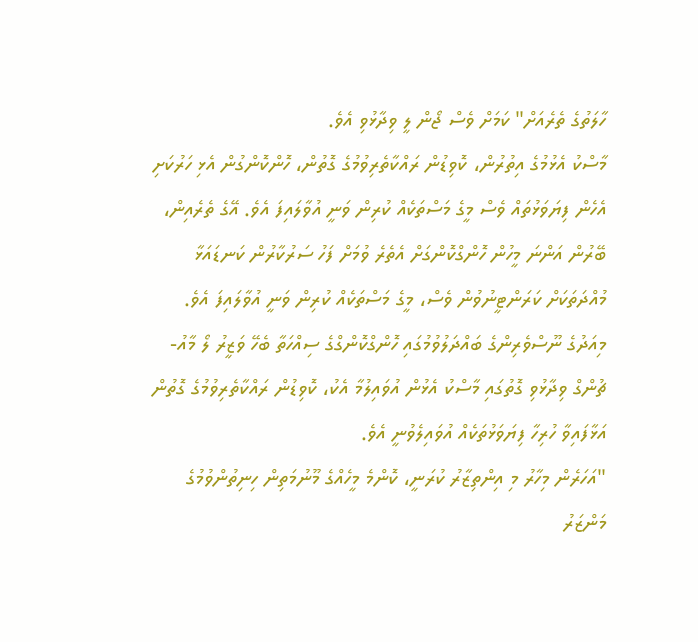ހާލަތުގެ ތެރެއަށް" ކަމަށް ވެސް ޖޯން ލީ ވިދާޅުވި އެވެ.
މާސްކު އެޅުމުގެ އިތުރުން، ކޮވިޑުން ރައްކާތެރިވުމުގެ ގޮތުން، ހޮންކޮންގުން އެޅި ހަރުކަށި އެހެން ފިޔަވަޅުތައް ވެސް މީގެ މަސްތަކެއް ކުރިން ވަނީ އުވާލައިފަ އެވެ. އޭގެ ތެރެއިން، ބޭރުން އަންނަ މީހުން ހޮންގްކޮންގަށް އެތެރެ ވުމަށް ފަހު ސަރުކާރުން ކަނޑައަޅާ މުއްދަތަކަށް ކަރަންޓީނުވުން ވެސް، މީގެ މަސްތަކެއް ކުރިން ވަނީ އުވާލައިފަ އެވެ.
މިއަދުގެ ނޫސްވެރިންގެ ބައްދަލުވުމުގައި ހޮންގްކޮންގްގެ ސިއްހަތާ ބެހޭ ވަޒީރު ލޯ މާއު-ޗުންގް ވިދާޅުވި ގޮތުގައި މާސްކު އެޅުން އުވައިލުމާ އެކު، ކޮވިޑުން ރައްކާތެރިވުމުގެ ގޮތުން އަޅާފައިވާ ހުރިހާ ފިޔަވަޅުތަކެއް އުވައިލެވުނީ އެވެ.
"އަހަރެން މިހާރު މި އިންތިޒާރު ކުރަނީ، ކޮންމެ މީހެއްގެ މޫނުމަތިން ހިނިތުންވުމުގެ މަންޒަރު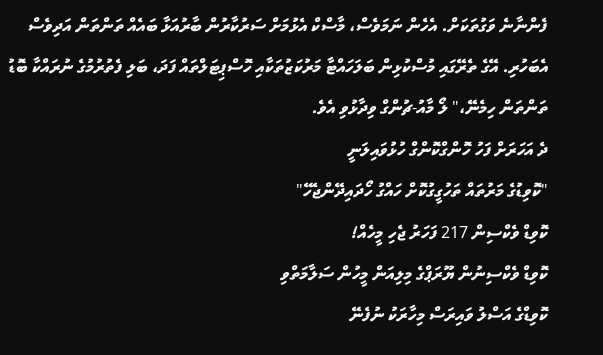ފެންނާނެ ވަގުތަކަށް. އެހެން ނަމަވެސް، މާސްކް އެޅުމަށް ސަރުކާރުން ބާރުއަޅާ ބައެއް ތަންތަން އަދިވެސް އެބަހުރި. އޭގެ ތެރޭގައި މުސްކުޅިން ބަލަހައްޓާ މަރުކަޒުތަކާއި ހޮސްޕިޓަލްތައް ފަދަ، ބަލި ފެތުރުމުގެ ނުރައްކާ ބޮޑު ތަންތަން ހިމެނޭ،" ލޯ މާއު-ޗުންގް ވިދާޅުވި އެވެ.
ދެ އަހަރަށް ފަހު ހޮންގްކޮންގް ހުޅުވައިލަނީ
"ކޮވިޑުގެ މަރުތައް ތަހުގީގުކޮށް ހައްގު ހޯދައިދޭންޖެހޭ"
ކޮވިޑް ވެކްސިން 217 ފަހަރު ޖެހި މީހެއް!
ކޮވިޑް ވެކްސިނުން ޔޫރަޕްގެ މިލިއަން މީހުން ސަލާމަތްވި
ކޮވިޑްގެ އަސްލު ވައިރަސް މިހާރަކު ނުފެނޭ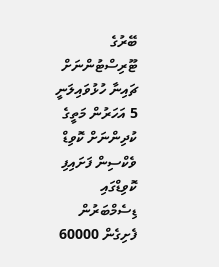ބޭރުގެ ޓޫރިސްޓުންނަށް ޗައިނާ ހުޅުވައިލަނީ
5 އަހަރުން މަތީގެ ކުދިންނަށް ކޮވިޑް ވެކްސިން ފަށައިފި
ކޮވިޑްގައި ޑިސެމްބަރުން ފެށިގެން 60000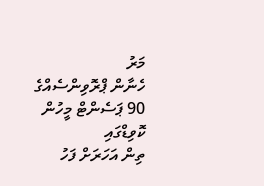މަރު
ހެނާން ޕްރޮވިންސެއްގެ 90 ޕަސެންޓް މީހުން ކޮވިޑްގައި
ތިން އަހަރަށް ފަހު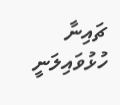ޗައިނާ ހުޅުވައިލަނީ